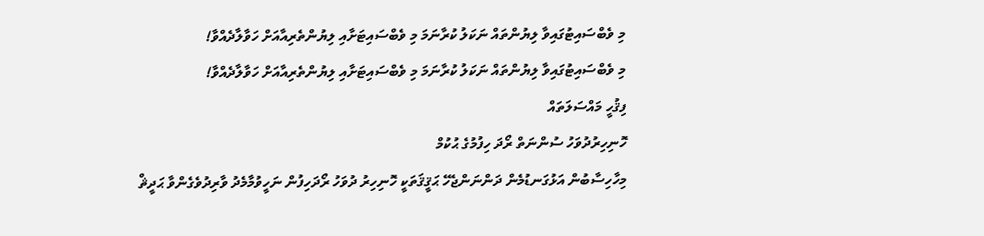މި ވެބްސައިޓުގައިވާ ލިޔުންތައް ނަކަލު ކުރާނަމަ މި ވެބްސައިޓަށާއި ލިޔުންތެރިއާއަށް ހަވާލާދެއްވާ!
މި ވެބްސައިޓުގައިވާ ލިޔުންތައް ނަކަލު ކުރާނަމަ މި ވެބްސައިޓަށާއި ލިޔުންތެރިއާއަށް ހަވާލާދެއްވާ!
ފިޤުހީ މައްސަލަތައް
ހޮނިހިރުދުވަހު ސުންނަތް ރޯދަ ހިފުމުގެ ޙުކުމް
މިހާހިސާބުން އަޅުގަނޑުމެން ދަންނަންޖެހޭ ޙަޤީޤަތަކީ ހޮނިހިރު ދުވަހު ރޯދަހިފުން ނަހީވުމާމެދު ވާރިދުވެގެންވާ ޙަދީޘް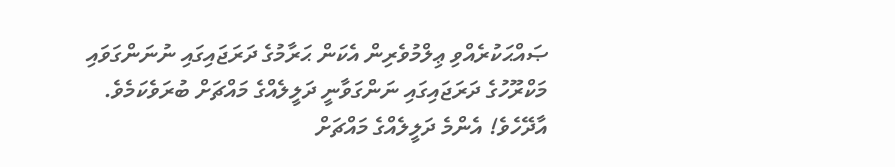ޞައްޙަކުރެއްވި ޢިލްމުވެރިން އެކަން ޙަރާމުގެ ދަރަޖައިގައި ނުނަންގަވައި މަކްރޫހުގެ ދަރަޖައިގައި ނަންގަވާނީ ދަލީލެއްގެ މައްޗަށް ބުރަވެކަމެވެ. އާދޭހެވެ! އެންމެ ދަލީލެއްގެ މައްޗަށް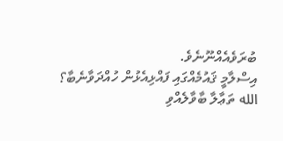ބުރަވެއެއްނޫނެވެ.
އިސްލާމީ ޤައުމެއްގައި ފައްޅިއެޅުން ހުއްދަވާނެބާ؟
الله ތަޢާލާ ބާވާލެއްވި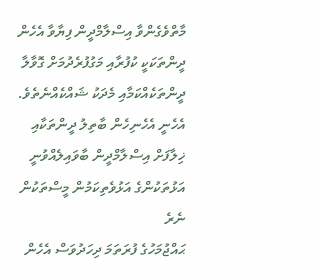މާތްވެގެންވާ އިސްލާމްދީން ފިޔާވާ އެހެން ދީންތަކަކީ ކުފުރާއި މަގުފުރެދުމަށް ގޮވާލާ ދީންތަކެއްކަމާއި މެދަކު ޝައްކެއްނެތެވެ. އެހެނީ އެހެނިހެން ބާތިލު ދީންތަކާއި ޚިލާފަށް އިސްލާމްދީން ބާވައިލެއްވުނީ އަޅުތަކުންގެ އަޅުވެތިކަމުން މީސްތަކުން ނެރެ
ޙައްޖުމަހުގެ ފުރަތަމަ ދިހަދުވަސް އެހެން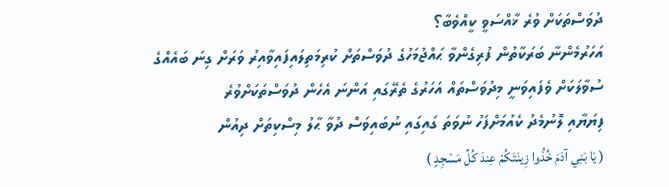ދުވަސްތަކަށް ވުރެ ޚާއްސަވީ ކީއްވެބާ؟
އަހަރުމެންނާ ބަރަކާތުން ފުރިގެންވާ ޙައްޖުމަހުގެ ދުވަސްތަށް ކުރިމަތިލައިފައިވާއިރު ވަރަށް ގިނަ ބައެއްގެ ސުވާލަކަށް ވެފައިވަނީ މިދުވަސްތައް އަހަރުގެ ތެރޭގައި އަންނަ އެހެން ދުވަސްތަކަށްވުރެ
ފިޔަޔާއި ލޮނުމެދު ކެއުމަށްފަހު ނުވަތަ ގައިގައި ނުބައިވަސް ދުވާ ޙާލު މިސްކިތަށް ދިއުން
( يَا بَنِي آدَمَ خُذُوا زِينَتَكُمْ عِندَ كُلِّ مَسْجِدٍ )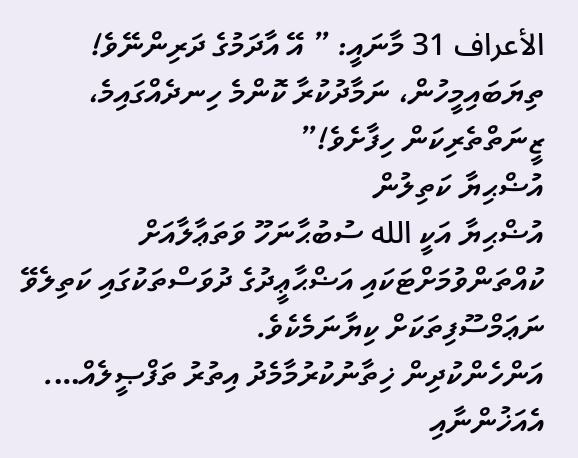الأعراف 31 މާނައީ: ” އޭ އާދަމުގެ ދަރިންނޭވެ! ތިޔަބައިމީހުން، ނަމާދުކުރާ ކޮންމެ ހިނދެއްގައިމެ، ޒީނަތްތެރިކަން ހިފާށެވެ!”
އުޟްޙިޔާ ކަތިލުން
އުޟްޙިޔާ އަކީ الله ސުބުޙާނަހޫ ވަތަޢާލާއަށް ކުއްތަންވުމަށްޓަކައި އަޟްޙާޢީދުގެ ދުވަސްތަކުގައި ކަތިލެވޭ ނަޢަމްސޫފިތަކަށް ކިޔާނަމެކެވެ.
އަންހެންކުދިން ޚިތާނުކުރުމާމެދު އިތުރު ތަފްޞީލެއް….
އެއަޚުންނާއި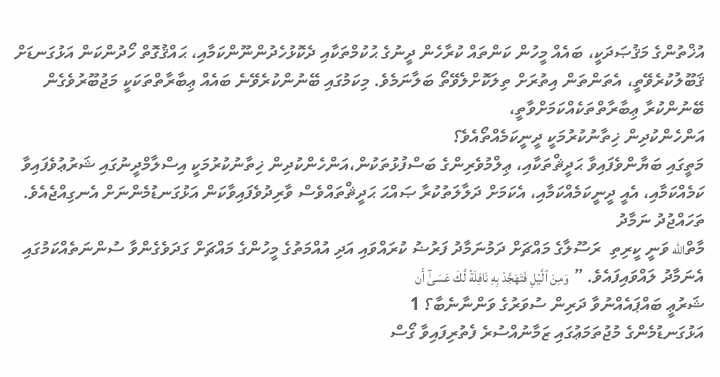އުޚްތުންގެ މަޤުޞަދަކީ، ބައެއް މީހުން ކަންތައް ކުރާހެން ދީނުގެ ޙުކުމްތަކާއި ދެކޮޅުހެދުންނޫންކަމާއި، ޙައްޤުގޮތް ހޯދުންކަން އަޅުގަނޑަށް ޤަބޫލުކުރެވޭތީ، އެތަންތަން އިތުރަށް ތިލަކޮށްލެވޭތޯ ބަލާނަމެވެ. މިކަމުގައި ބޭނުންކުރެވޭނެ ބައެއް ޢިބާރާތްތަކަކީ މަޖުބޫރުވެގެން ބޭނުންކުރާ ޢިބާރާތްތަކެއްކަމަށްވާތީ،
އަންހެންކުދިން ޚިތާނުކުރުމަކީ ދީނީކަމެއްތޯއެވެ؟
މަތީގައި ބަޔާންވެފައިވާ ޙަދީޘްތަކާއި، ޢިލްމުވެރިންގެ ބަސްފުޅުތަކުން،އަންހެންކުދިން ޚިތާނުކުރުމަކީ އިސްލާމްދީނުގައި ޝަރުޢުވެފައިވާ ކަމެއްކަމާއި، އެއީ ދީނީކަމެއްކަމާއި، އެކަމަށް ދަލާލަތުކުރާ ޞައްޙަ ޙަދީޘްތައްވެސް ވާރިދުވެފައިވާކަން އަޅުގަނޑުމެންނަށް އެނގިއްޖެއެވެ.
ތަހައްޖުދު ނަމާދު
މާތްالله ވަނީ ކީރިތި  ރަސޫލާގެ މައްޗަށް ދަމުނަމާދު ފަރުޟު ކުރައްވައި އަދި އުއްމަތުގެ މީހުންގެ މައްޗަށް ގަދަވެގެންވާ ސުންނަތެއްކަމުގައި އެނަމާދު ލައްވައިފައެވެ. ” وَمِنَ ٱلَّيْلِ فَتَهَجَّدْ بِهِ نَافِلَةً لَّكَ عَسَىٰٓ أَن
ޝަރުޢީ ބައްޕައެއްނުވާ ދަރިން ސުވަރުގެ ވަންނާނެބާ؟ 1
އަޅުގަނޑުމެންގެ މުޖުތަމަޢުގައި ޒަމާނުއްސުރެ ފެތުރިފައިވާ ގޯސް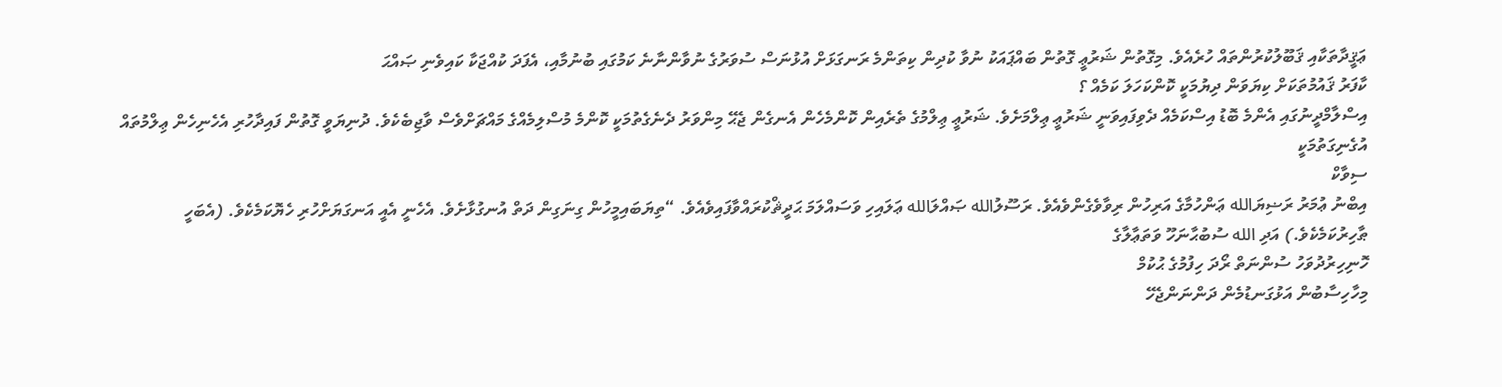ޢަޤީދާތަކާއި ޤަބޫލުކުރުންތައް ހުރެއެވެ. މިގޮތުން ޝަރުޢީ ގޮތުން ބައްޕައަކު ނުވާ ކުދިން ކިތަންމެ ރަނގަޅަށް އުޅުނަސް ސުވަރުގެ ނުވާންނާނެ ކަމުގައި ބުނުމާއި، އެފަދަ ކުއްޖަކާ ކައިވެނި ޞައްޙަ
ކާފަރު ޤައުމުތަކަށް ކިޔަވަން ދިޔުމަކީ ކޮންކަހަލަ ކަމެއް ؟
އިސްލާމްދީނުގައި އެންމެ ބޮޑު އިސްކަމެއް ދެވިފައިވަނީ ޝަރުޢީ ޢިލްމަށެވެ. ޝަރުޢީ ޢިލްމުގެ ތެރެއިން ކޮންމެހެން އެނގެން ޖެޙޭ މިންވަރު ދެނެގެތުމަކީ ކޮންމެ މުސްލިމެއްގެ މައްޗަށްވެސް ވާޖިބެކެވެ. ދުނިޔަވީ ގޮތުން ފައިދާހުރި އެހެނިހެން ޢިލްމުތައް އުގެނިގަތުމަކީ
ސިވާކް
އިބްނު ޢުމަރު ރަޟިޔަالله ޢަންހުމާގެ އަރިހުން ރިވާވެގެންވެއެވެ. ރަސޫލުالله ޞައްލަالله ޢަލައިހި ވަސައްލަމަ ޙަދީޘްކުރައްވާފައިވެއެވެ. “ތިޔަބައިމީހުން ގިނަގިން ދަތް އުނގުޅާށެވެ. އެހެނީ އެއީ އަނގަޔަށްހުރި ހެޔޮކަމެކެވެ. (އެބަހީ ޠާހިރުކަމެކެވެ.) އަދި الله ސުބުޙާނަހޫ ވަތަޢާލާގެ
ހޮނިހިރުދުވަހު ސުންނަތް ރޯދަ ހިފުމުގެ ޙުކުމް
މިހާހިސާބުން އަޅުގަނޑުމެން ދަންނަންޖެހޭ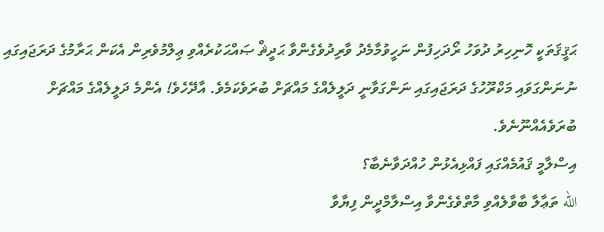ޙަޤީޤަތަކީ ހޮނިހިރު ދުވަހު ރޯދަހިފުން ނަހީވުމާމެދު ވާރިދުވެގެންވާ ޙަދީޘް ޞައްޙަކުރެއްވި ޢިލްމުވެރިން އެކަން ޙަރާމުގެ ދަރަޖައިގައި ނުނަންގަވައި މަކްރޫހުގެ ދަރަޖައިގައި ނަންގަވާނީ ދަލީލެއްގެ މައްޗަށް ބުރަވެކަމެވެ. އާދޭހެވެ! އެންމެ ދަލީލެއްގެ މައްޗަށް ބުރަވެއެއްނޫނެވެ.
އިސްލާމީ ޤައުމެއްގައި ފައްޅިއެޅުން ހުއްދަވާނެބާ؟
الله ތަޢާލާ ބާވާލެއްވި މާތްވެގެންވާ އިސްލާމްދީން ފިޔާވާ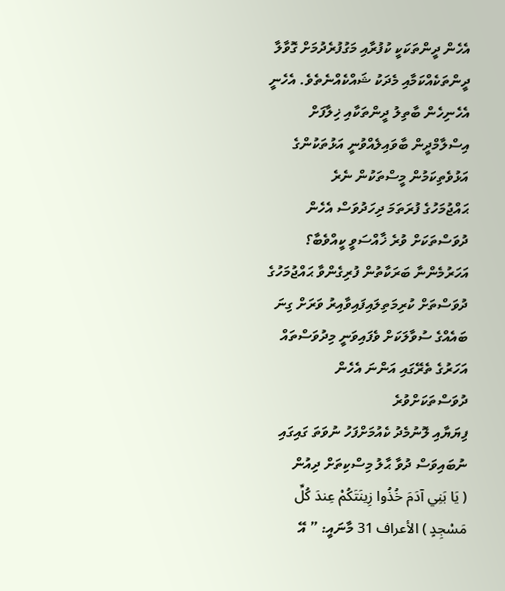އެހެން ދީންތަކަކީ ކުފުރާއި މަގުފުރެދުމަށް ގޮވާލާ ދީންތަކެއްކަމާއި މެދަކު ޝައްކެއްނެތެވެ. އެހެނީ އެހެނިހެން ބާތިލު ދީންތަކާއި ޚިލާފަށް އިސްލާމްދީން ބާވައިލެއްވުނީ އަޅުތަކުންގެ އަޅުވެތިކަމުން މީސްތަކުން ނެރެ
ޙައްޖުމަހުގެ ފުރަތަމަ ދިހަދުވަސް އެހެން ދުވަސްތަކަށް ވުރެ ޚާއްސަވީ ކީއްވެބާ؟
އަހަރުމެންނާ ބަރަކާތުން ފުރިގެންވާ ޙައްޖުމަހުގެ ދުވަސްތަށް ކުރިމަތިލައިފައިވާއިރު ވަރަށް ގިނަ ބައެއްގެ ސުވާލަކަށް ވެފައިވަނީ މިދުވަސްތައް އަހަރުގެ ތެރޭގައި އަންނަ އެހެން ދުވަސްތަކަށްވުރެ
ފިޔަޔާއި ލޮނުމެދު ކެއުމަށްފަހު ނުވަތަ ގައިގައި ނުބައިވަސް ދުވާ ޙާލު މިސްކިތަށް ދިއުން
( يَا بَنِي آدَمَ خُذُوا زِينَتَكُمْ عِندَ كُلِّ مَسْجِدٍ ) الأعراف 31 މާނައީ: ” އޭ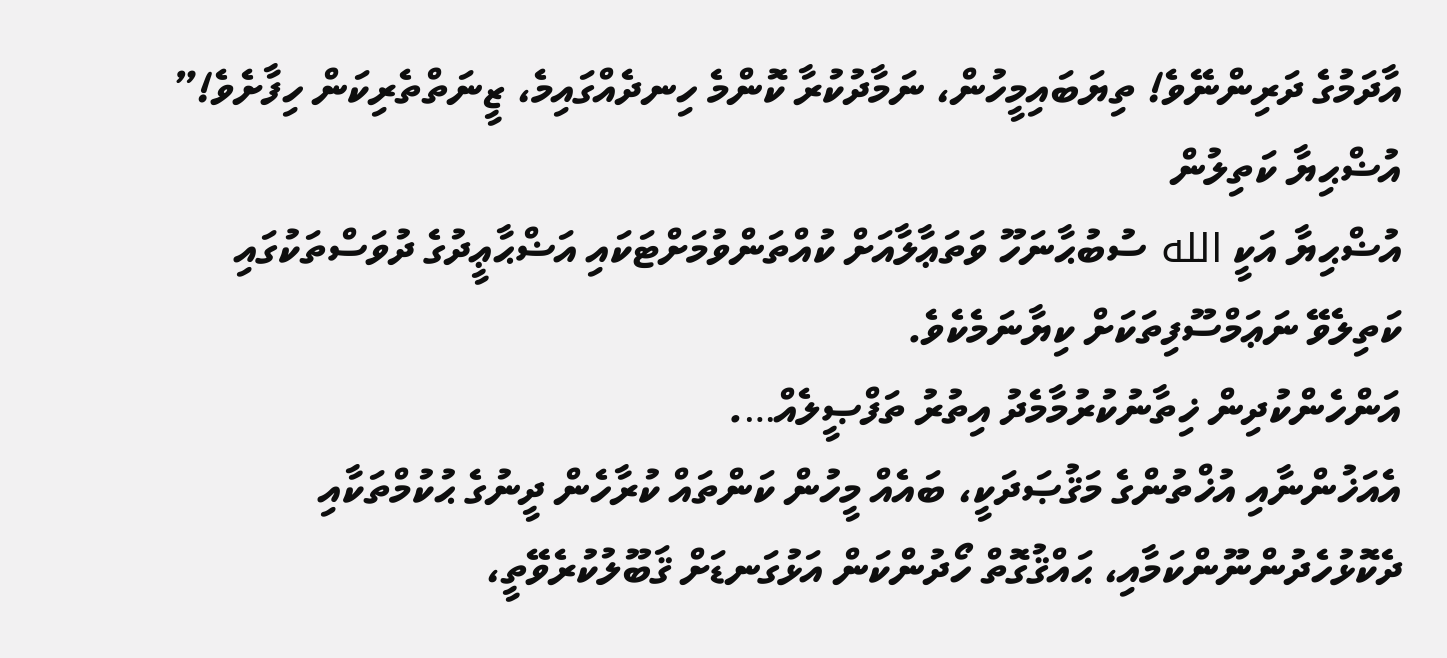އާދަމުގެ ދަރިންނޭވެ! ތިޔަބައިމީހުން، ނަމާދުކުރާ ކޮންމެ ހިނދެއްގައިމެ، ޒީނަތްތެރިކަން ހިފާށެވެ!”
އުޟްޙިޔާ ކަތިލުން
އުޟްޙިޔާ އަކީ الله ސުބުޙާނަހޫ ވަތަޢާލާއަށް ކުއްތަންވުމަށްޓަކައި އަޟްޙާޢީދުގެ ދުވަސްތަކުގައި ކަތިލެވޭ ނަޢަމްސޫފިތަކަށް ކިޔާނަމެކެވެ.
އަންހެންކުދިން ޚިތާނުކުރުމާމެދު އިތުރު ތަފްޞީލެއް….
އެއަޚުންނާއި އުޚްތުންގެ މަޤުޞަދަކީ، ބައެއް މީހުން ކަންތައް ކުރާހެން ދީނުގެ ޙުކުމްތަކާއި ދެކޮޅުހެދުންނޫންކަމާއި، ޙައްޤުގޮތް ހޯދުންކަން އަޅުގަނޑަށް ޤަބޫލުކުރެވޭތީ،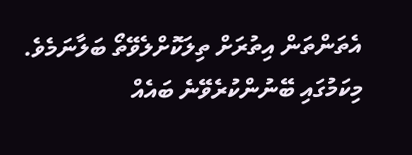އެތަންތަން އިތުރަށް ތިލަކޮށްލެވޭތޯ ބަލާނަމެވެ. މިކަމުގައި ބޭނުންކުރެވޭނެ ބައެއް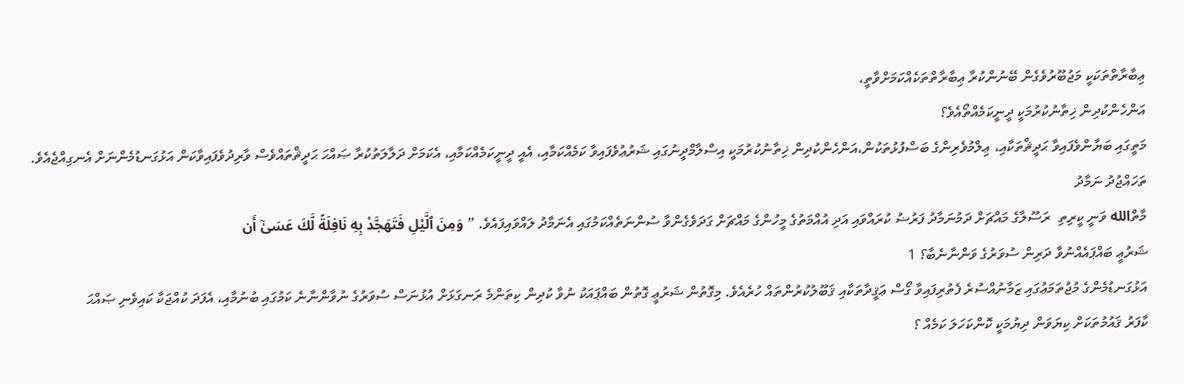ޢިބާރާތްތަކަކީ މަޖުބޫރުވެގެން ބޭނުންކުރާ ޢިބާރާތްތަކެއްކަމަށްވާތީ،
އަންހެންކުދިން ޚިތާނުކުރުމަކީ ދީނީކަމެއްތޯއެވެ؟
މަތީގައި ބަޔާންވެފައިވާ ޙަދީޘްތަކާއި، ޢިލްމުވެރިންގެ ބަސްފުޅުތަކުން،އަންހެންކުދިން ޚިތާނުކުރުމަކީ އިސްލާމްދީނުގައި ޝަރުޢުވެފައިވާ ކަމެއްކަމާއި، އެއީ ދީނީކަމެއްކަމާއި، އެކަމަށް ދަލާލަތުކުރާ ޞައްޙަ ޙަދީޘްތައްވެސް ވާރިދުވެފައިވާކަން އަޅުގަނޑުމެންނަށް އެނގިއްޖެއެވެ.
ތަހައްޖުދު ނަމާދު
މާތްالله ވަނީ ކީރިތި  ރަސޫލާގެ މައްޗަށް ދަމުނަމާދު ފަރުޟު ކުރައްވައި އަދި އުއްމަތުގެ މީހުންގެ މައްޗަށް ގަދަވެގެންވާ ސުންނަތެއްކަމުގައި އެނަމާދު ލައްވައިފައެވެ. ” وَمِنَ ٱلَّيْلِ فَتَهَجَّدْ بِهِ نَافِلَةً لَّكَ عَسَىٰٓ أَن
ޝަރުޢީ ބައްޕައެއްނުވާ ދަރިން ސުވަރުގެ ވަންނާނެބާ؟ 1
އަޅުގަނޑުމެންގެ މުޖުތަމަޢުގައި ޒަމާނުއްސުރެ ފެތުރިފައިވާ ގޯސް ޢަޤީދާތަކާއި ޤަބޫލުކުރުންތައް ހުރެއެވެ. މިގޮތުން ޝަރުޢީ ގޮތުން ބައްޕައަކު ނުވާ ކުދިން ކިތަންމެ ރަނގަޅަށް އުޅުނަސް ސުވަރުގެ ނުވާންނާނެ ކަމުގައި ބުނުމާއި، އެފަދަ ކުއްޖަކާ ކައިވެނި ޞައްޙަ
ކާފަރު ޤައުމުތަކަށް ކިޔަވަން ދިޔުމަކީ ކޮންކަހަލަ ކަމެއް ؟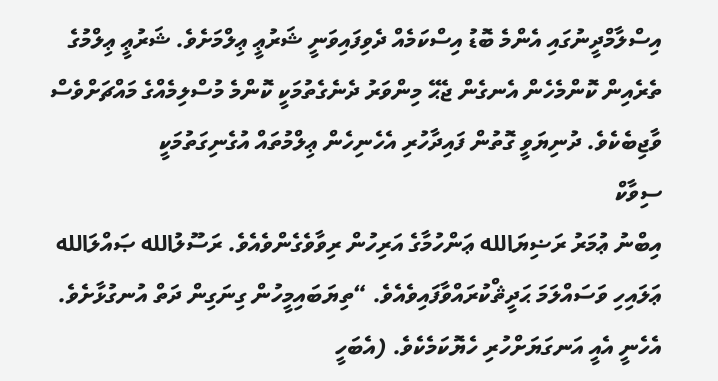އިސްލާމްދީނުގައި އެންމެ ބޮޑު އިސްކަމެއް ދެވިފައިވަނީ ޝަރުޢީ ޢިލްމަށެވެ. ޝަރުޢީ ޢިލްމުގެ ތެރެއިން ކޮންމެހެން އެނގެން ޖެޙޭ މިންވަރު ދެނެގެތުމަކީ ކޮންމެ މުސްލިމެއްގެ މައްޗަށްވެސް ވާޖިބެކެވެ. ދުނިޔަވީ ގޮތުން ފައިދާހުރި އެހެނިހެން ޢިލްމުތައް އުގެނިގަތުމަކީ
ސިވާކް
އިބްނު ޢުމަރު ރަޟިޔަالله ޢަންހުމާގެ އަރިހުން ރިވާވެގެންވެއެވެ. ރަސޫލުالله ޞައްލަالله ޢަލައިހި ވަސައްލަމަ ޙަދީޘްކުރައްވާފައިވެއެވެ. “ތިޔަބައިމީހުން ގިނަގިން ދަތް އުނގުޅާށެވެ. އެހެނީ އެއީ އަނގަޔަށްހުރި ހެޔޮކަމެކެވެ. (އެބަހީ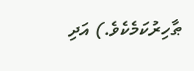ޠާހިރުކަމެކެވެ.) އަދި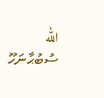الله ސުބުޙާނަހޫ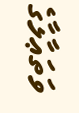ވަތަޢާލާގެ